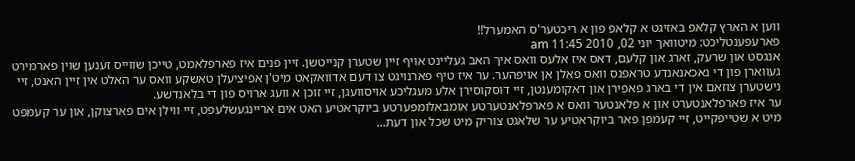ווען א הארץ קלאפ באזיגט א קלאפ פון א ריכטער'ס האמערל!!
פארעפענטליכט: מיטוואך יוני 02, 2010 11:45 am
אנגסט און שרעק, זארג און קלעם, דאס איז אלעס וואס איך האב געליינט אויף זיין שטערן קנייטשן. זיין פנים איז פארפלאמט, טייכן שווייס זענען שוין פארמירט געווארן פון די נאכאנאנדע טראפנס וואס פאלן אן אויפהער. ער איז טיף פארנויגט צו דעם אדוואקאט מיט'ן אפיציעלן טאשקע וואס ער האלט אין זיין האנט, זיי נישטערן צוזאם אין די בארג פאפירן און דאקומענטן, זיי דוסקוסירן אלע מעגליכע אויסוועגן, זיי זוכן א וועג ארויס פון די בלאנדשע.
ער איז פארפלאנטערט און א פלאנטער וואס א פארפלאנטערטע אומבאלומפערטע ביוקראטיע האט אים אריינגעשלעפט, זיי ווילן אים פארצוקן, און ער קעמפט מיט א שטייפקייט, זיי קעמפן פאר ביוקראטיע ער שלאגט צוריק מיט שכל און דעת...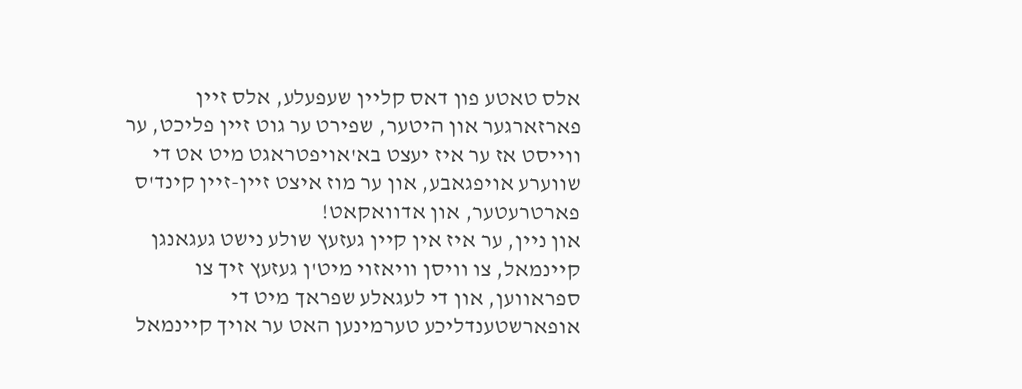אלס טאטע פון דאס קליין שעפעלע, אלס זיין פארזארגער און היטער, שפירט ער גוט זיין פליכט, ער ווייסט אז ער איז יעצט בא'אויפטראגט מיט אט די שווערע אויפגאבע, און ער מוז איצט זיין-זיין קינד'ס פארטרעטער, און אדוואקאט!
און ניין, ער איז אין קיין געזעץ שולע נישט געגאנגן קיינמאל, צו וויסן וויאזוי מיט'ן געזעץ זיך צו ספראווען, און די לעגאלע שפראך מיט די אופארשטענדליכע טערמינען האט ער אויך קיינמאל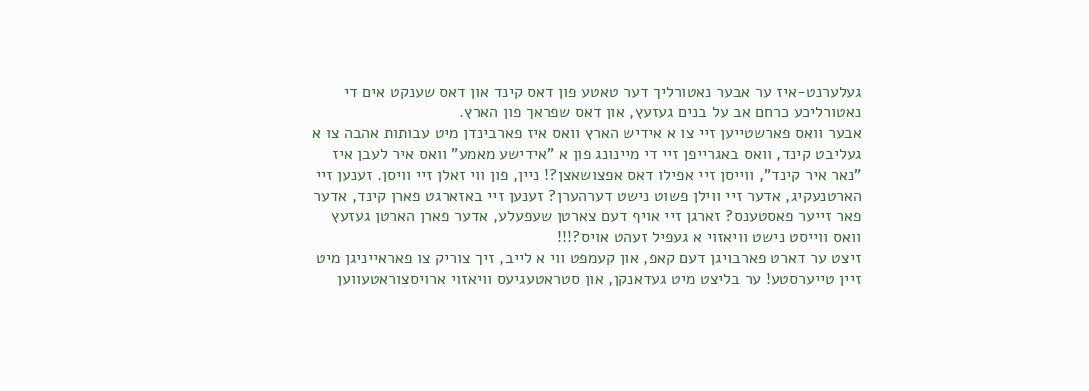געלערנט-איז ער אבער נאטורליך דער טאטע פון דאס קינד און דאס שענקט אים די נאטורליכע כרחם אב על בנים געזעץ, און דאס שפראך פון הארץ.
אבער וואס פארשטייען זיי צו א אידיש הארץ וואס איז פארבינדן מיט עבותות אהבה צו א געליבט קינד, וואס באגרייפן זיי די מיינונג פון א "אידישע מאמע" וואס איר לעבן איז "נאר איר קינד", ווייסן זיי אפילו דאס אפצושאצן?! ניין, פון ווי זאלן זיי וויסן. זענען זיי הארטנעקיג, אדער זיי ווילן פשוט נישט דערהערן? זענען זיי באזארגט פארן קינד, אדער פאר זייער פאסטענס? זארגן זיי אויף דעם צארטן שעפעלע, אדער פארן הארטן געזעץ וואס ווייסט נישט וויאזוי א געפיל זעהט אויס?!!!
זיצט ער דארט פארבויגן דעם קאפ, און קעמפט ווי א לייב, זיך צוריק צו פאראייניגן מיט זיין טייערסטע! ער בליצט מיט געדאנקן, און סטראטעגיעס וויאזוי ארויסצוראטעווען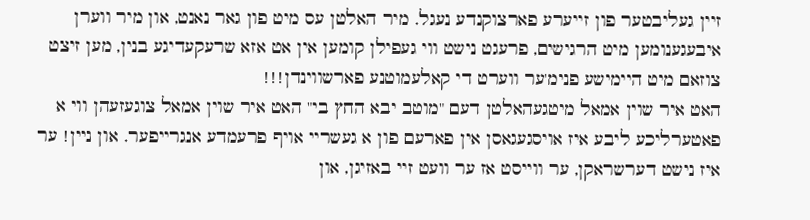זיין געליבטער פון זייערע פארצוקנדע נעגל. מיר האלטן עס מיט פון גאר נאנט, און מיר ווערן איבעגענומען מיט הרגישים, פרעגט נישט ווי געפילן קומען אין אט אזא שרעקעדיגע בנין, מען זיצט צוזאם מיט היימישע פנימ'ער ווערט די קאלעמוטנע פארשווינדן!!!
האט איר שוין אמאל מיטגעהאלטן דעם "מוטב יבא החץ בי" האט איר שוין אמאל צוגעזעהן ווי א פאטערליכע ליבע איז אויסגעגאסן אין פארעם פון א געשריי אויף פרעמדע אנגרייפער. און ניין! ער איז נישט דערשראקן, ער ווייסט אז ער וועט זיי באזיגן, און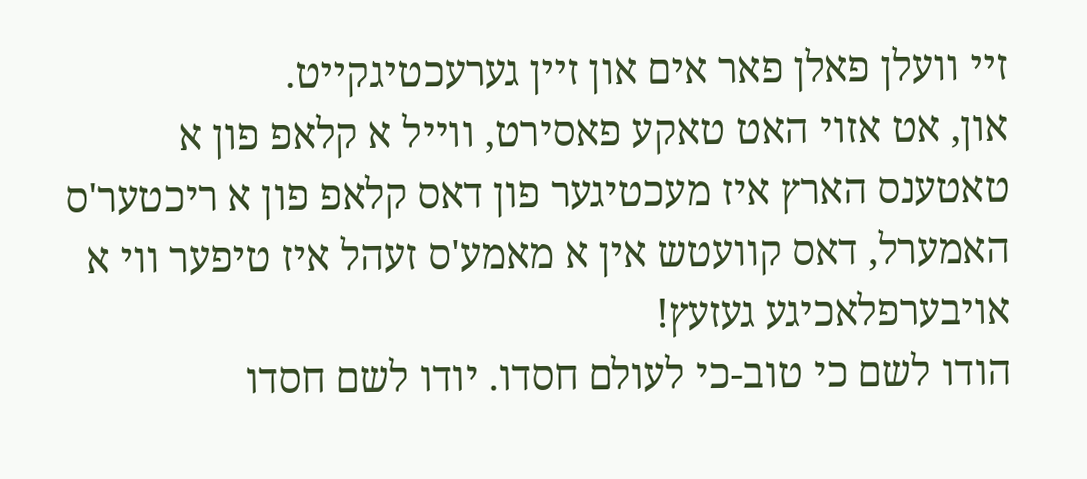זיי וועלן פאלן פאר אים און זיין גערעכטיגקייט.
און, אט אזוי האט טאקע פאסירט, ווייל א קלאפ פון א טאטענס הארץ איז מעכטיגער פון דאס קלאפ פון א ריכטער'ס האמערל, דאס קוועטש אין א מאמע'ס זעהל איז טיפער ווי א אויבערפלאכיגע געזעץ!
הודו לשם כי טוב-כי לעולם חסדו. יודו לשם חסדו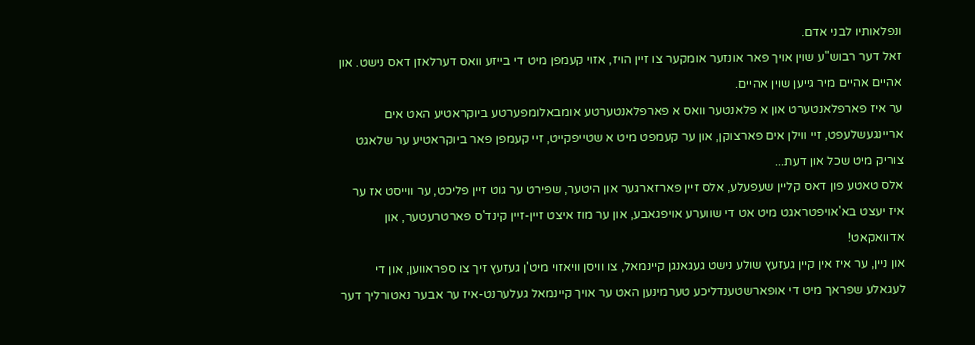ונפלאותיו לבני אדם.
זאל דער רבוש"ע שוין אויך פאר אונזער אומקער צו זיין הויז, אזוי קעמפן מיט די בייזע וואס דערלאזן דאס נישט. און אהיים אהיים מיר גייען שוין אהיים.
ער איז פארפלאנטערט און א פלאנטער וואס א פארפלאנטערטע אומבאלומפערטע ביוקראטיע האט אים אריינגעשלעפט, זיי ווילן אים פארצוקן, און ער קעמפט מיט א שטייפקייט, זיי קעמפן פאר ביוקראטיע ער שלאגט צוריק מיט שכל און דעת...
אלס טאטע פון דאס קליין שעפעלע, אלס זיין פארזארגער און היטער, שפירט ער גוט זיין פליכט, ער ווייסט אז ער איז יעצט בא'אויפטראגט מיט אט די שווערע אויפגאבע, און ער מוז איצט זיין-זיין קינד'ס פארטרעטער, און אדוואקאט!
און ניין, ער איז אין קיין געזעץ שולע נישט געגאנגן קיינמאל, צו וויסן וויאזוי מיט'ן געזעץ זיך צו ספראווען, און די לעגאלע שפראך מיט די אופארשטענדליכע טערמינען האט ער אויך קיינמאל געלערנט-איז ער אבער נאטורליך דער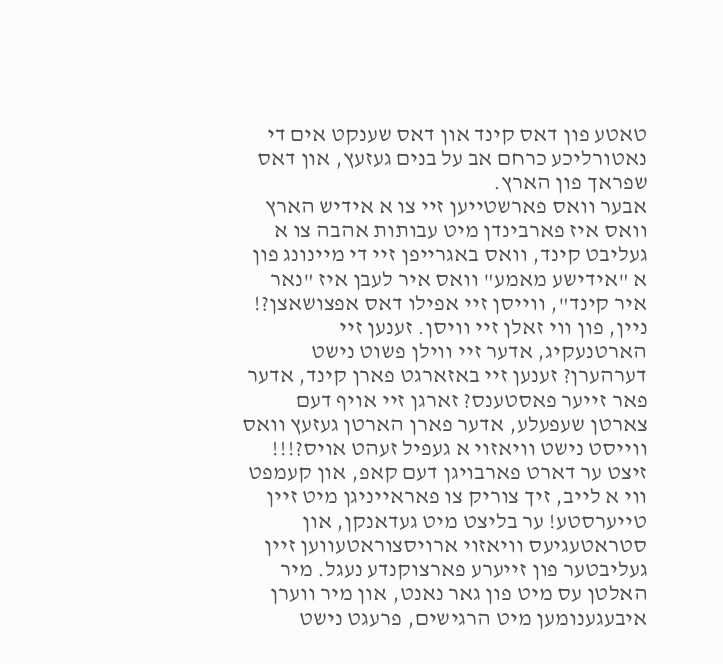טאטע פון דאס קינד און דאס שענקט אים די נאטורליכע כרחם אב על בנים געזעץ, און דאס שפראך פון הארץ.
אבער וואס פארשטייען זיי צו א אידיש הארץ וואס איז פארבינדן מיט עבותות אהבה צו א געליבט קינד, וואס באגרייפן זיי די מיינונג פון א "אידישע מאמע" וואס איר לעבן איז "נאר איר קינד", ווייסן זיי אפילו דאס אפצושאצן?! ניין, פון ווי זאלן זיי וויסן. זענען זיי הארטנעקיג, אדער זיי ווילן פשוט נישט דערהערן? זענען זיי באזארגט פארן קינד, אדער פאר זייער פאסטענס? זארגן זיי אויף דעם צארטן שעפעלע, אדער פארן הארטן געזעץ וואס ווייסט נישט וויאזוי א געפיל זעהט אויס?!!!
זיצט ער דארט פארבויגן דעם קאפ, און קעמפט ווי א לייב, זיך צוריק צו פאראייניגן מיט זיין טייערסטע! ער בליצט מיט געדאנקן, און סטראטעגיעס וויאזוי ארויסצוראטעווען זיין געליבטער פון זייערע פארצוקנדע נעגל. מיר האלטן עס מיט פון גאר נאנט, און מיר ווערן איבעגענומען מיט הרגישים, פרעגט נישט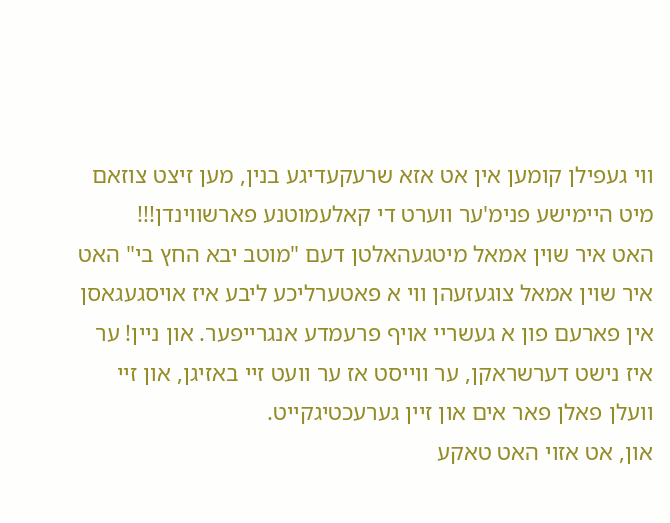ווי געפילן קומען אין אט אזא שרעקעדיגע בנין, מען זיצט צוזאם מיט היימישע פנימ'ער ווערט די קאלעמוטנע פארשווינדן!!!
האט איר שוין אמאל מיטגעהאלטן דעם "מוטב יבא החץ בי" האט איר שוין אמאל צוגעזעהן ווי א פאטערליכע ליבע איז אויסגעגאסן אין פארעם פון א געשריי אויף פרעמדע אנגרייפער. און ניין! ער איז נישט דערשראקן, ער ווייסט אז ער וועט זיי באזיגן, און זיי וועלן פאלן פאר אים און זיין גערעכטיגקייט.
און, אט אזוי האט טאקע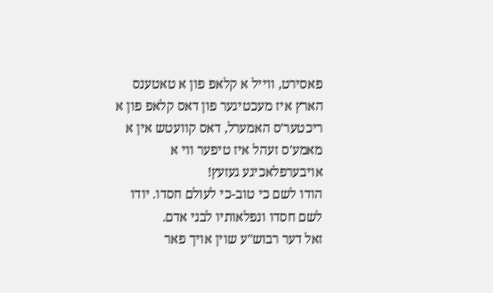פאסירט, ווייל א קלאפ פון א טאטענס הארץ איז מעכטיגער פון דאס קלאפ פון א ריכטער'ס האמערל, דאס קוועטש אין א מאמע'ס זעהל איז טיפער ווי א אויבערפלאכיגע געזעץ!
הודו לשם כי טוב-כי לעולם חסדו. יודו לשם חסדו ונפלאותיו לבני אדם.
זאל דער רבוש"ע שוין אויך פאר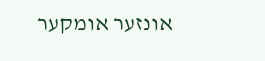אונזער אומקער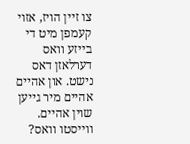צו זיין הויז, אזוי קעמפן מיט די בייזע וואס דערלאזן דאס נישט. און אהיים אהיים מיר גייען שוין אהיים.
ווייסטו וואס?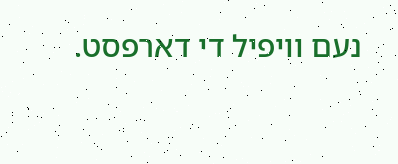נעם וויפיל די דארפסט.